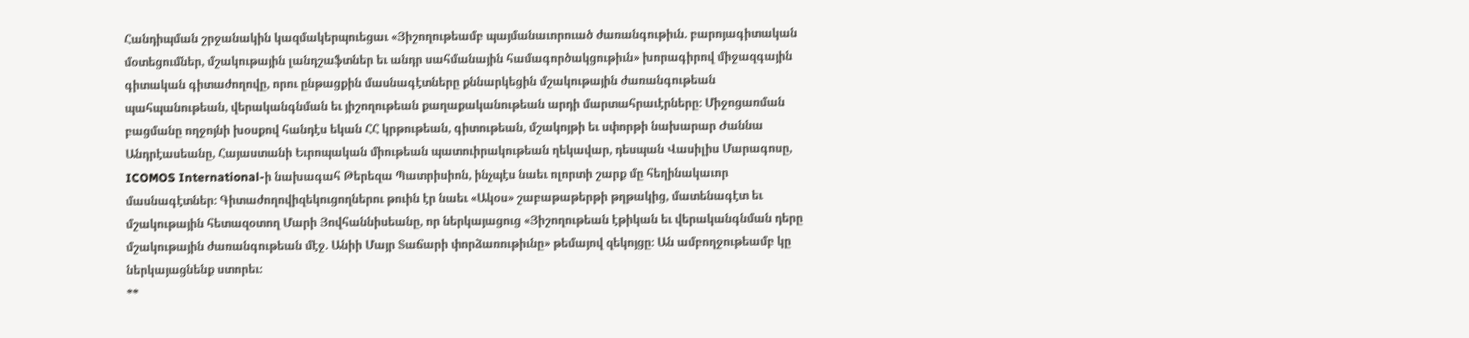Հանդիպման շրջանակին կազմակերպուեցաւ «Յիշողութեամբ պայմանաւորուած ժառանգութիւն. բարոյագիտական մօտեցումներ, մշակութային լանդշաֆտներ եւ անդր սահմանային համագործակցութիւն» խորագիրով միջազգային գիտական գիտաժողովը, որու ընթացքին մասնագէտները քննարկեցին մշակութային ժառանգութեան պահպանութեան, վերականգնման եւ յիշողութեան քաղաքականութեան արդի մարտահրաւէրները։ Միջոցառման բացմանը ողջոյնի խօսքով հանդէս եկան ՀՀ կրթութեան, գիտութեան, մշակոյթի եւ սփորթի նախարար Ժաննա Անդրէասեանը, Հայաստանի Եւրոպական միութեան պատուիրակութեան ղեկավար, դեսպան Վասիլիս Մարագոսը, ICOMOS International-ի նախագահ Թերեզա Պատրիսիոն, ինչպէս նաեւ ոլորտի շարք մը հեղինակաւոր մասնագէտներ։ Գիտաժողովիզեկուցողներու թուին էր նաեւ «Ակօս» շաբաթաթերթի թղթակից, մատենագէտ եւ մշակութային հետազօտող Մարի Յովհաննիսեանը, որ ներկայացուց «Յիշողութեան էթիկան եւ վերականգնման դերը մշակութային ժառանգութեան մէջ. Անիի Մայր Տաճարի փորձառութիւնը» թեմայով զեկոյցը։ Ան ամբողջութեամբ կը ներկայացնենք ստորեւ։
**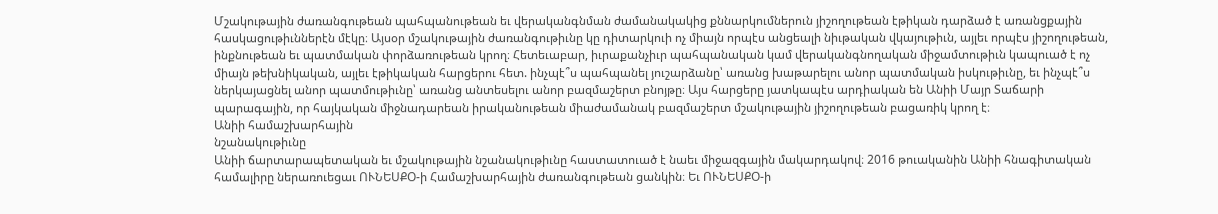Մշակութային ժառանգութեան պահպանութեան եւ վերականգնման ժամանակակից քննարկումներուն յիշողութեան էթիկան դարձած է առանցքային հասկացութիւններէն մէկը։ Այսօր մշակութային ժառանգութիւնը կը դիտարկուի ոչ միայն որպէս անցեալի նիւթական վկայութիւն, այլեւ որպէս յիշողութեան, ինքնութեան եւ պատմական փորձառութեան կրող։ Հետեւաբար, իւրաքանչիւր պահպանական կամ վերականգնողական միջամտութիւն կապուած է ոչ միայն թեխնիկական, այլեւ էթիկական հարցերու հետ. ինչպէ՞ս պահպանել յուշարձանը՝ առանց խաթարելու անոր պատմական իսկութիւնը, եւ ինչպէ՞ս ներկայացնել անոր պատմութիւնը՝ առանց անտեսելու անոր բազմաշերտ բնոյթը։ Այս հարցերը յատկապէս արդիական են Անիի Մայր Տաճարի պարագային, որ հայկական միջնադարեան իրականութեան միաժամանակ բազմաշերտ մշակութային յիշողութեան բացառիկ կրող է։
Անիի համաշխարհային
նշանակութիւնը
Անիի ճարտարապետական եւ մշակութային նշանակութիւնը հաստատուած է նաեւ միջազգային մակարդակով։ 2016 թուականին Անիի հնագիտական համալիրը ներառուեցաւ ՈՒՆԵՍՔՕ-ի Համաշխարհային ժառանգութեան ցանկին։ Եւ ՈՒՆԵՍՔՕ-ի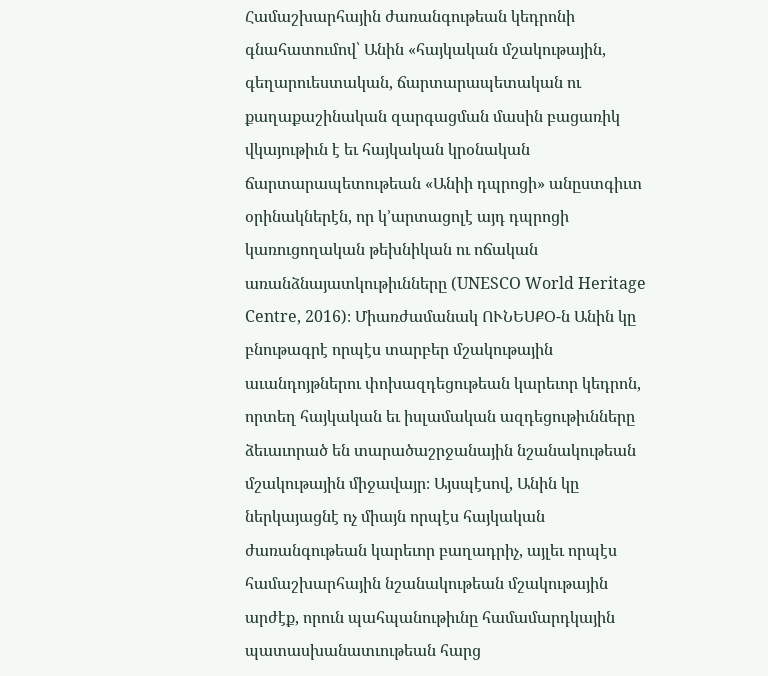Համաշխարհային ժառանգութեան կեդրոնի գնահատումով՝ Անին «հայկական մշակութային, գեղարուեստական, ճարտարապետական ու քաղաքաշինական զարգացման մասին բացառիկ վկայութիւն է եւ հայկական կրօնական ճարտարապետութեան «Անիի դպրոցի» անըստգիւտ օրինակներէն, որ կ՚արտացոլէ այդ դպրոցի կառուցողական թեխնիկան ու ոճական առանձնայատկութիւնները (UNESCO World Heritage Centre, 2016)։ Միառժամանակ ՈՒՆԵՍՔՕ-ն Անին կը բնութագրէ որպէս տարբեր մշակութային աւանդոյթներու փոխազդեցութեան կարեւոր կեդրոն, որտեղ հայկական եւ իսլամական ազդեցութիւնները ձեւաւորած են տարածաշրջանային նշանակութեան մշակութային միջավայր։ Այսպէսով, Անին կը ներկայացնէ ոչ միայն որպէս հայկական ժառանգութեան կարեւոր բաղադրիչ, այլեւ որպէս համաշխարհային նշանակութեան մշակութային արժէք, որուն պահպանութիւնը համամարդկային պատասխանատւութեան հարց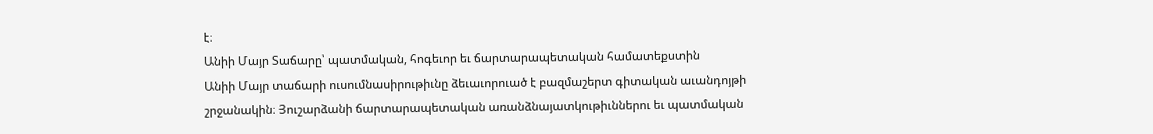է։
Անիի Մայր Տաճարը՝ պատմական, հոգեւոր եւ ճարտարապետական համատեքստին
Անիի Մայր տաճարի ուսումնասիրութիւնը ձեւաւորուած է բազմաշերտ գիտական աւանդոյթի շրջանակին։ Յուշարձանի ճարտարապետական առանձնայատկութիւններու եւ պատմական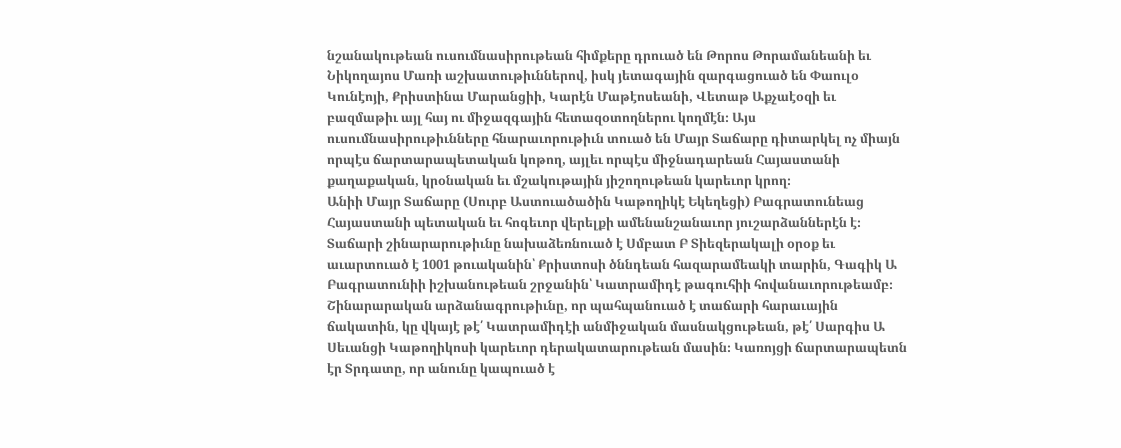նշանակութեան ուսումնասիրութեան հիմքերը դրուած են Թորոս Թորամանեանի եւ Նիկողայոս Մառի աշխատութիւններով, իսկ յետագային զարգացուած են Փաուլօ Կունէոյի, Քրիստինա Մարանցիի, Կարէն Մաթէոսեանի, Վետաթ Աքչաէօզի եւ բազմաթիւ այլ հայ ու միջազգային հետազօտողներու կողմէն։ Այս ուսումնասիրութիւնները հնարաւորութիւն տուած են Մայր Տաճարը դիտարկել ոչ միայն որպէս ճարտարապետական կոթող, այլեւ որպէս միջնադարեան Հայաստանի քաղաքական, կրօնական եւ մշակութային յիշողութեան կարեւոր կրող։
Անիի Մայր Տաճարը (Սուրբ Աստուածածին Կաթողիկէ Եկեղեցի) Բագրատունեաց Հայաստանի պետական եւ հոգեւոր վերելքի ամենանշանաւոր յուշարձաններէն է։ Տաճարի շինարարութիւնը նախաձեռնուած է Սմբատ Բ Տիեզերակալի օրօք եւ աւարտուած է 1001 թուականին՝ Քրիստոսի ծննդեան հազարամեակի տարին, Գագիկ Ա Բագրատունիի իշխանութեան շրջանին՝ Կատրամիդէ թագուհիի հովանաւորութեամբ։ Շինարարական արձանագրութիւնը, որ պահպանուած է տաճարի հարաւային ճակատին, կը վկայէ թէ՛ Կատրամիդէի անմիջական մասնակցութեան, թէ՛ Սարգիս Ա Սեւանցի Կաթողիկոսի կարեւոր դերակատարութեան մասին։ Կառոյցի ճարտարապետն էր Տրդատը, որ անունը կապուած է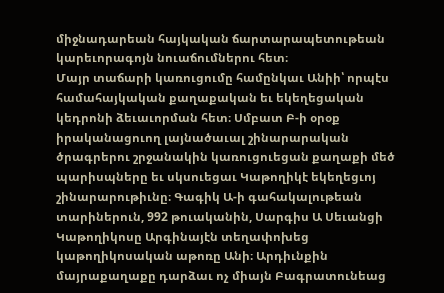միջնադարեան հայկական ճարտարապետութեան կարեւորագոյն նուաճումներու հետ։
Մայր տաճարի կառուցումը համընկաւ Անիի՝ որպէս համահայկական քաղաքական եւ եկեղեցական կեդրոնի ձեւաւորման հետ։ Սմբատ Բ-ի օրօք իրականացուող լայնածաւալ շինարարական ծրագրերու շրջանակին կառուցուեցան քաղաքի մեծ պարիսպները եւ սկսուեցաւ Կաթողիկէ եկեղեցւոյ շինարարութիւնը։ Գագիկ Ա-ի գահակալութեան տարիներուն, 992 թուականին, Սարգիս Ա Սեւանցի Կաթողիկոսը Արգինայէն տեղափոխեց կաթողիկոսական աթոռը Անի։ Արդիւնքին մայրաքաղաքը դարձաւ ոչ միայն Բագրատունեաց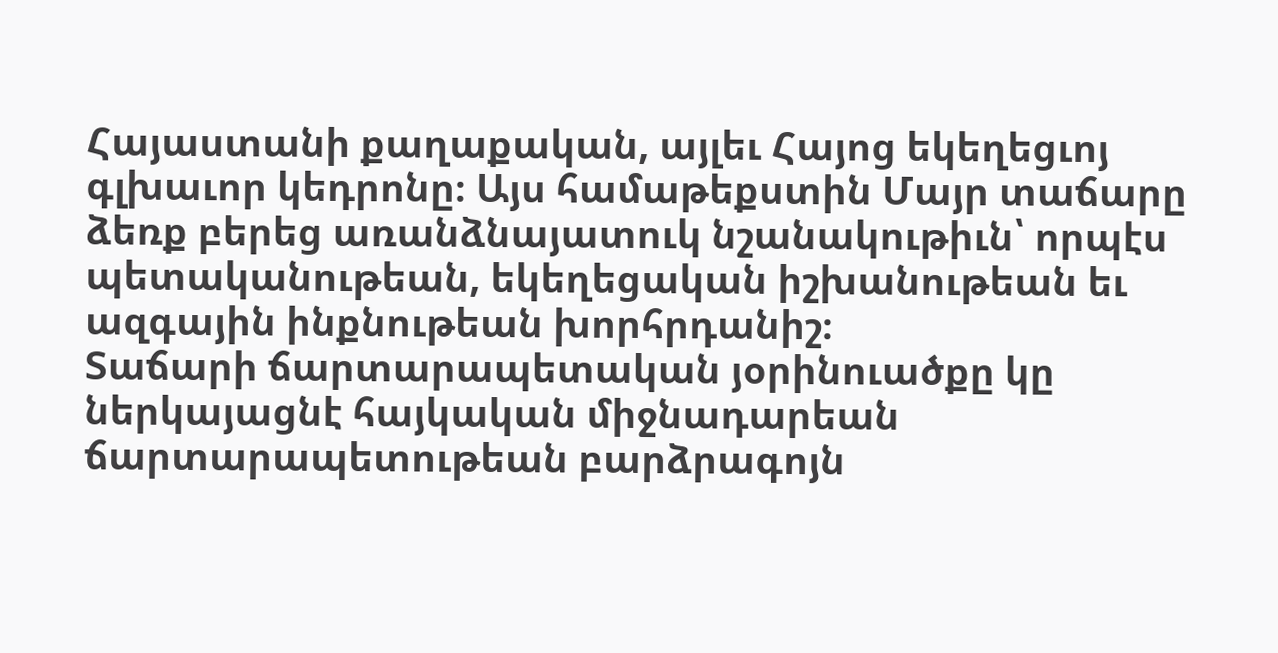Հայաստանի քաղաքական, այլեւ Հայոց եկեղեցւոյ գլխաւոր կեդրոնը։ Այս համաթեքստին Մայր տաճարը ձեռք բերեց առանձնայատուկ նշանակութիւն՝ որպէս պետականութեան, եկեղեցական իշխանութեան եւ ազգային ինքնութեան խորհրդանիշ։
Տաճարի ճարտարապետական յօրինուածքը կը ներկայացնէ հայկական միջնադարեան ճարտարապետութեան բարձրագոյն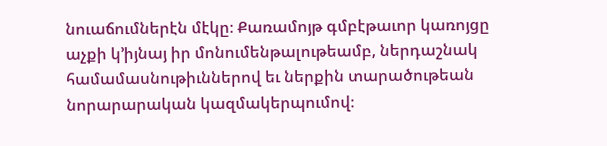նուաճումներէն մէկը։ Քառամոյթ գմբէթաւոր կառոյցը աչքի կ՚իյնայ իր մոնումենթալութեամբ, ներդաշնակ համամասնութիւններով եւ ներքին տարածութեան նորարարական կազմակերպումով։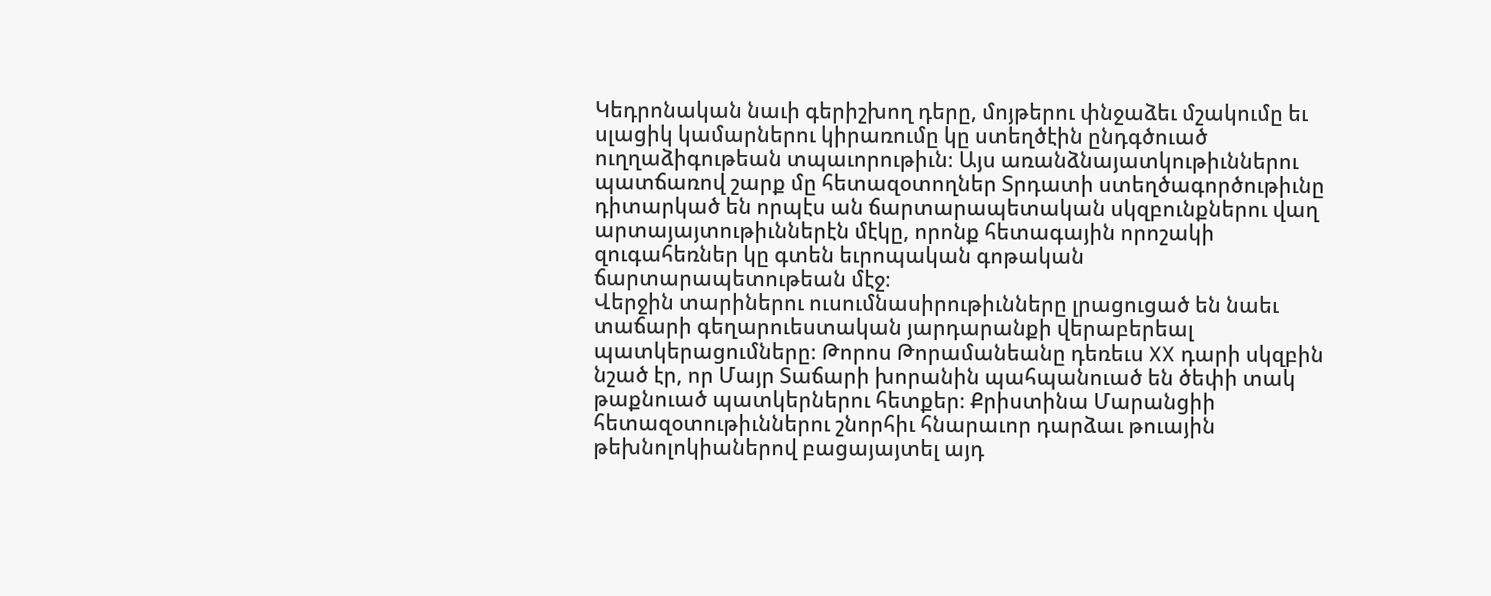Կեդրոնական նաւի գերիշխող դերը, մոյթերու փնջաձեւ մշակումը եւ սլացիկ կամարներու կիրառումը կը ստեղծէին ընդգծուած ուղղաձիգութեան տպաւորութիւն։ Այս առանձնայատկութիւններու պատճառով շարք մը հետազօտողներ Տրդատի ստեղծագործութիւնը դիտարկած են որպէս ան ճարտարապետական սկզբունքներու վաղ արտայայտութիւններէն մէկը, որոնք հետագային որոշակի զուգահեռներ կը գտեն եւրոպական գոթական ճարտարապետութեան մէջ։
Վերջին տարիներու ուսումնասիրութիւնները լրացուցած են նաեւ տաճարի գեղարուեստական յարդարանքի վերաբերեալ պատկերացումները։ Թորոս Թորամանեանը դեռեւս XX դարի սկզբին նշած էր, որ Մայր Տաճարի խորանին պահպանուած են ծեփի տակ թաքնուած պատկերներու հետքեր։ Քրիստինա Մարանցիի հետազօտութիւններու շնորհիւ հնարաւոր դարձաւ թուային թեխնոլոկիաներով բացայայտել այդ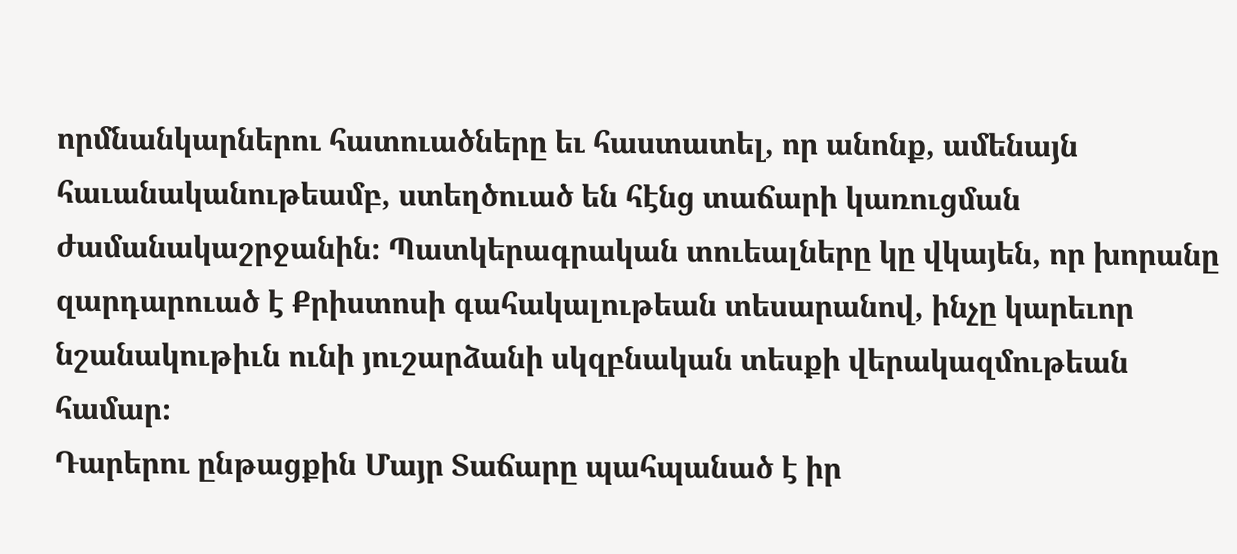որմնանկարներու հատուածները եւ հաստատել, որ անոնք, ամենայն հաւանականութեամբ, ստեղծուած են հէնց տաճարի կառուցման ժամանակաշրջանին։ Պատկերագրական տուեալները կը վկայեն, որ խորանը զարդարուած է Քրիստոսի գահակալութեան տեսարանով, ինչը կարեւոր նշանակութիւն ունի յուշարձանի սկզբնական տեսքի վերակազմութեան համար։
Դարերու ընթացքին Մայր Տաճարը պահպանած է իր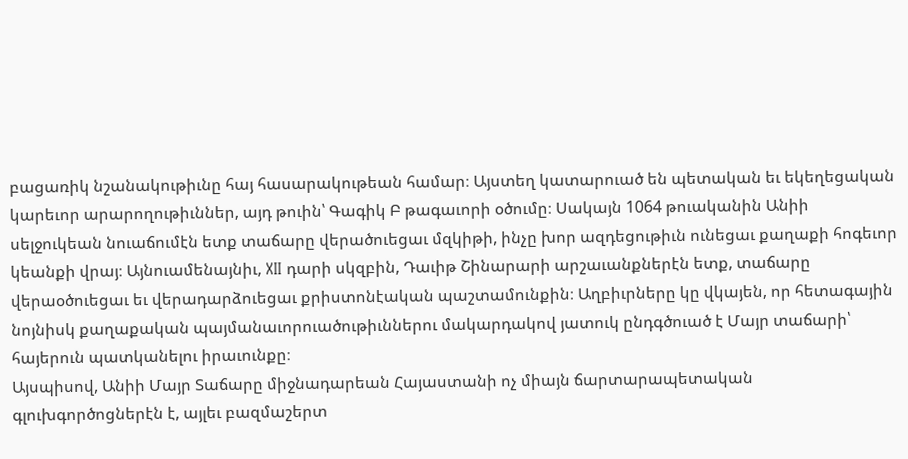բացառիկ նշանակութիւնը հայ հասարակութեան համար։ Այստեղ կատարուած են պետական եւ եկեղեցական կարեւոր արարողութիւններ, այդ թուին՝ Գագիկ Բ թագաւորի օծումը։ Սակայն 1064 թուականին Անիի սելջուկեան նուաճումէն ետք տաճարը վերածուեցաւ մզկիթի, ինչը խոր ազդեցութիւն ունեցաւ քաղաքի հոգեւոր կեանքի վրայ։ Այնուամենայնիւ, XII դարի սկզբին, Դաւիթ Շինարարի արշաւանքներէն ետք, տաճարը վերաօծուեցաւ եւ վերադարձուեցաւ քրիստոնէական պաշտամունքին։ Աղբիւրները կը վկայեն, որ հետագային նոյնիսկ քաղաքական պայմանաւորուածութիւններու մակարդակով յատուկ ընդգծուած է Մայր տաճարի՝ հայերուն պատկանելու իրաւունքը։
Այսպիսով, Անիի Մայր Տաճարը միջնադարեան Հայաստանի ոչ միայն ճարտարապետական գլուխգործոցներէն է, այլեւ բազմաշերտ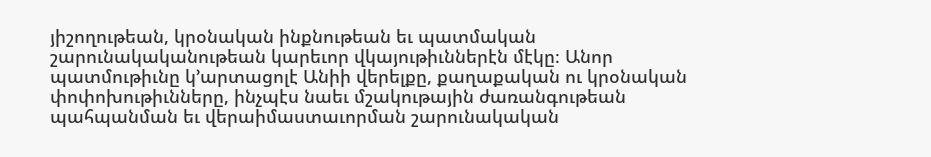յիշողութեան, կրօնական ինքնութեան եւ պատմական շարունակականութեան կարեւոր վկայութիւններէն մէկը։ Անոր պատմութիւնը կ՚արտացոլէ Անիի վերելքը, քաղաքական ու կրօնական փոփոխութիւնները, ինչպէս նաեւ մշակութային ժառանգութեան պահպանման եւ վերաիմաստաւորման շարունակական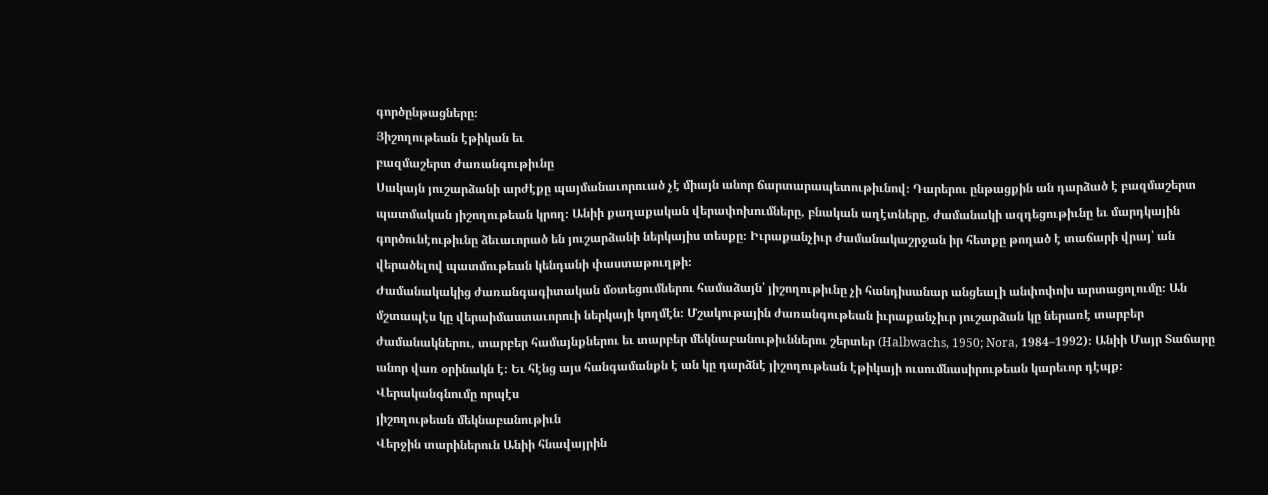գործընթացները։
Յիշողութեան էթիկան եւ
բազմաշերտ ժառանգութիւնը
Սակայն յուշարձանի արժէքը պայմանաւորուած չէ միայն անոր ճարտարապետութիւնով։ Դարերու ընթացքին ան դարձած է բազմաշերտ պատմական յիշողութեան կրող։ Անիի քաղաքական վերափոխումները, բնական աղէտները, ժամանակի ազդեցութիւնը եւ մարդկային գործունէութիւնը ձեւաւորած են յուշարձանի ներկայիս տեսքը։ Իւրաքանչիւր ժամանակաշրջան իր հետքը թողած է տաճարի վրայ՝ ան վերածելով պատմութեան կենդանի փաստաթուղթի։
Ժամանակակից ժառանգագիտական մօտեցումներու համաձայն՝ յիշողութիւնը չի հանդիսանար անցեալի անփոփոխ արտացոլումը։ Ան մշտապէս կը վերաիմաստաւորուի ներկայի կողմէն։ Մշակութային ժառանգութեան իւրաքանչիւր յուշարձան կը ներառէ տարբեր ժամանակներու, տարբեր համայնքներու եւ տարբեր մեկնաբանութիւններու շերտեր (Halbwachs, 1950; Nora, 1984–1992)։ Անիի Մայր Տաճարը անոր վառ օրինակն է։ Եւ հէնց այս հանգամանքն է ան կը դարձնէ յիշողութեան էթիկայի ուսումնասիրութեան կարեւոր դէպք։
Վերականգնումը որպէս
յիշողութեան մեկնաբանութիւն
Վերջին տարիներուն Անիի հնավայրին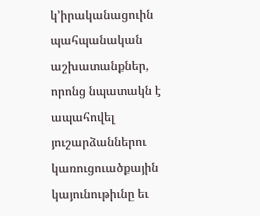կ՚իրականացուին պահպանական աշխատանքներ, որոնց նպատակն է ապահովել յուշարձաններու կառուցուածքային կայունութիւնը եւ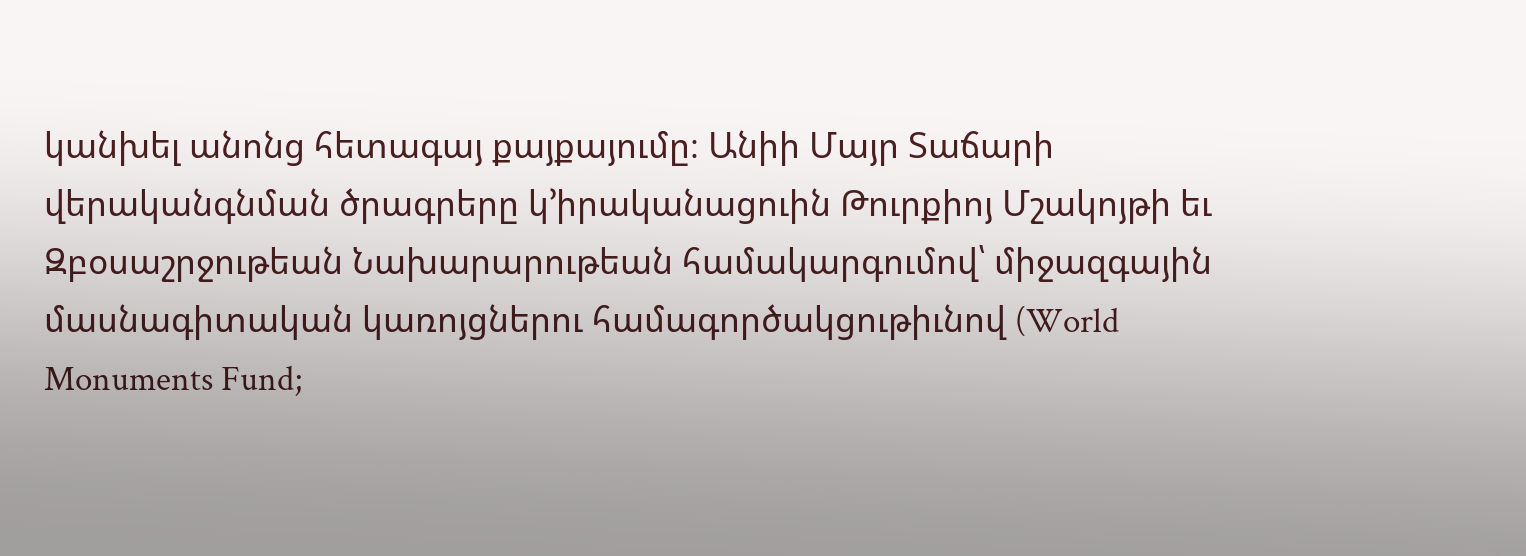կանխել անոնց հետագայ քայքայումը։ Անիի Մայր Տաճարի վերականգնման ծրագրերը կ՚իրականացուին Թուրքիոյ Մշակոյթի եւ Զբօսաշրջութեան Նախարարութեան համակարգումով՝ միջազգային մասնագիտական կառոյցներու համագործակցութիւնով (World Monuments Fund;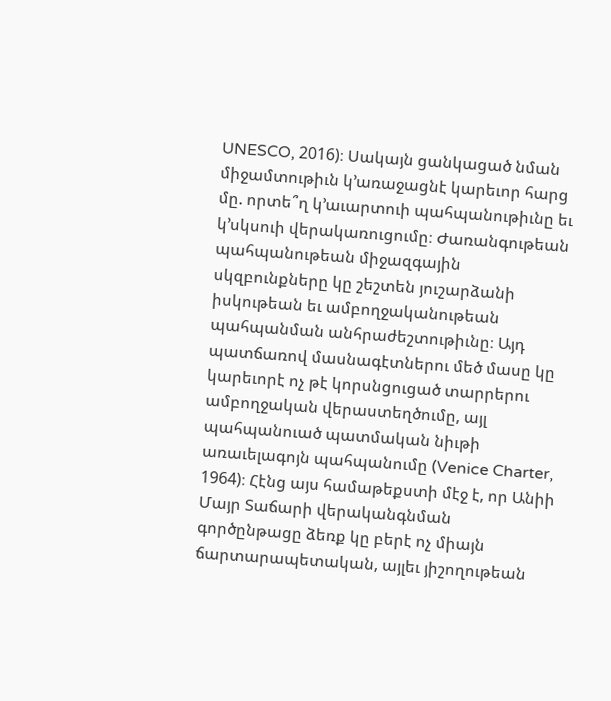UNESCO, 2016)։ Սակայն ցանկացած նման միջամտութիւն կ՚առաջացնէ կարեւոր հարց մը. որտե՞ղ կ՚աւարտուի պահպանութիւնը եւ կ՚սկսուի վերակառուցումը։ Ժառանգութեան պահպանութեան միջազգային սկզբունքները կը շեշտեն յուշարձանի իսկութեան եւ ամբողջականութեան պահպանման անհրաժեշտութիւնը։ Այդ պատճառով մասնագէտներու մեծ մասը կը կարեւորէ ոչ թէ կորսնցուցած տարրերու ամբողջական վերաստեղծումը, այլ պահպանուած պատմական նիւթի առաւելագոյն պահպանումը (Venice Charter, 1964)։ Հէնց այս համաթեքստի մէջ է, որ Անիի Մայր Տաճարի վերականգնման գործընթացը ձեռք կը բերէ ոչ միայն ճարտարապետական, այլեւ յիշողութեան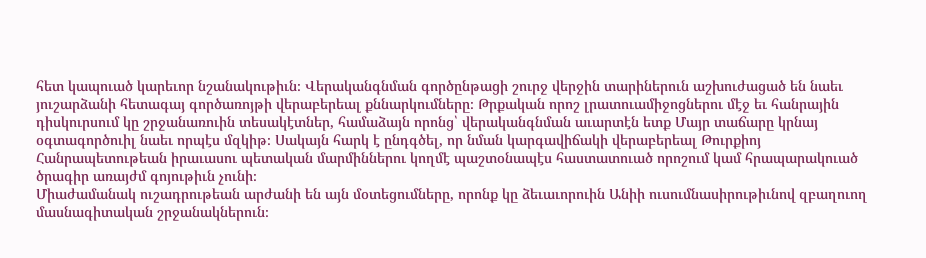հետ կապուած կարեւոր նշանակութիւն։ Վերականգնման գործընթացի շուրջ վերջին տարիներուն աշխուժացած են նաեւ յուշարձանի հետագայ գործառոյթի վերաբերեալ քննարկումները։ Թրքական որոշ լրատուամիջոցներու մէջ եւ հանրային դիսկուրսում կը շրջանառուին տեսակէտներ, համաձայն որոնց՝ վերականգնման աւարտէն ետք Մայր տաճարը կրնայ օգտագործուիլ նաեւ որպէս մզկիթ։ Սակայն հարկ է ընդգծել, որ նման կարգավիճակի վերաբերեալ Թուրքիոյ Հանրապետութեան իրաւասու պետական մարմիններու կողմէ պաշտօնապէս հաստատուած որոշում կամ հրապարակուած ծրագիր առայժմ գոյութիւն չունի։
Միաժամանակ ուշադրութեան արժանի են այն մօտեցումները, որոնք կը ձեւաւորուին Անիի ուսումնասիրութիւնով զբաղուող մասնագիտական շրջանակներուն։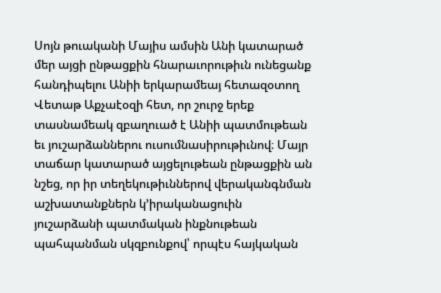Սոյն թուականի Մայիս ամսին Անի կատարած մեր այցի ընթացքին հնարաւորութիւն ունեցանք հանդիպելու Անիի երկարամեայ հետազօտող Վետաթ Աքչաէօզի հետ, որ շուրջ երեք տասնամեակ զբաղուած է Անիի պատմութեան եւ յուշարձաններու ուսումնասիրութիւնով։ Մայր տաճար կատարած այցելութեան ընթացքին ան նշեց, որ իր տեղեկութիւններով վերականգնման աշխատանքներն կ՚իրականացուին յուշարձանի պատմական ինքնութեան պահպանման սկզբունքով՝ որպէս հայկական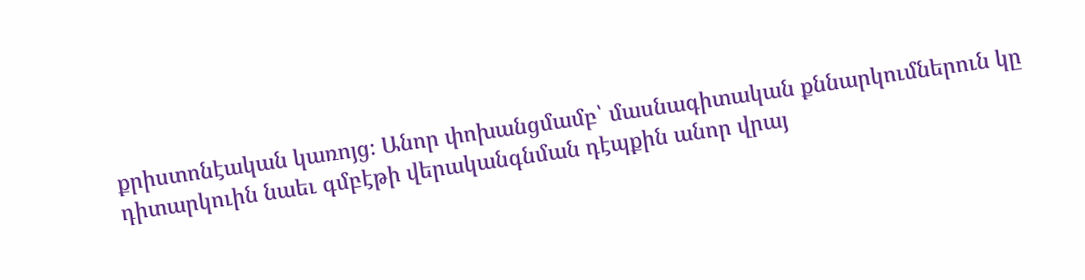քրիստոնէական կառոյց։ Անոր փոխանցմամբ՝ մասնագիտական քննարկումներուն կը դիտարկուին նաեւ գմբէթի վերականգնման դէպքին անոր վրայ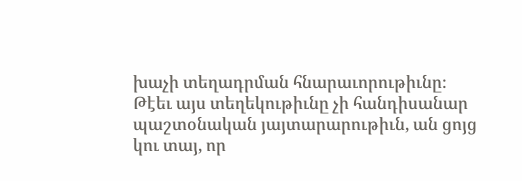խաչի տեղադրման հնարաւորութիւնը։ Թէեւ այս տեղեկութիւնը չի հանդիսանար պաշտօնական յայտարարութիւն, ան ցոյց կու տայ, որ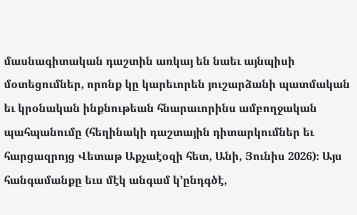մասնագիտական դաշտին առկայ են նաեւ այնպիսի մօտեցումներ, որոնք կը կարեւորեն յուշարձանի պատմական եւ կրօնական ինքնութեան հնարաւորինս ամբողջական պահպանումը (հեղինակի դաշտային դիտարկումներ եւ հարցազրոյց Վետաթ Աքչաէօզի հետ, Անի, Յունիս 2026)։ Այս հանգամանքը եւս մէկ անգամ կ՚ընդգծէ,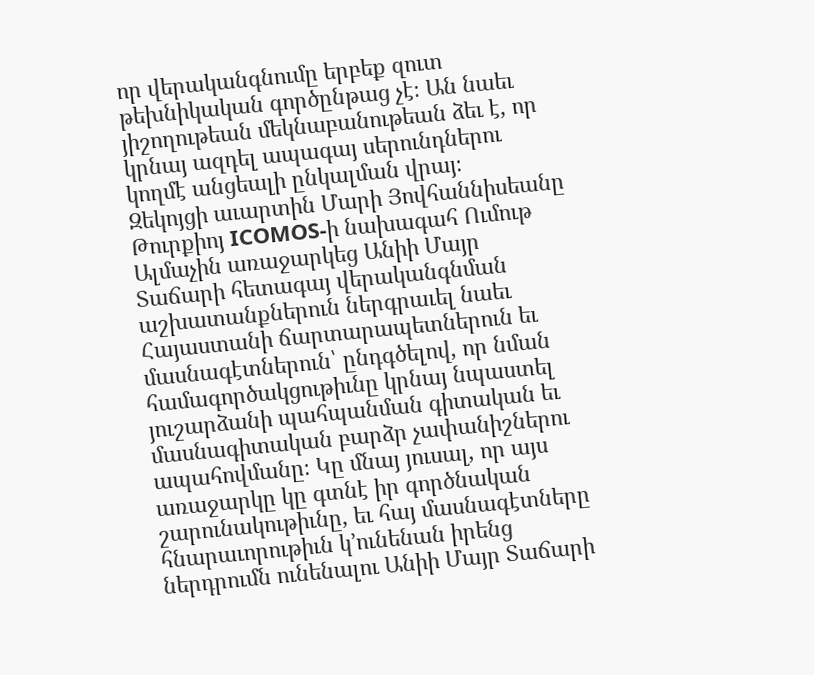որ վերականգնումը երբեք զուտ թեխնիկական գործընթաց չէ։ Ան նաեւ յիշողութեան մեկնաբանութեան ձեւ է, որ կրնայ ազդել ապագայ սերունդներու կողմէ անցեալի ընկալման վրայ։
Զեկոյցի աւարտին Մարի Յովհաննիսեանը Թուրքիոյ ICOMOS-ի նախագահ Ումութ Ալմաչին առաջարկեց Անիի Մայր Տաճարի հետագայ վերականգնման աշխատանքներուն ներգրաւել նաեւ Հայաստանի ճարտարապետներուն եւ մասնագէտներուն՝ ընդգծելով, որ նման համագործակցութիւնը կրնայ նպաստել յուշարձանի պահպանման գիտական եւ մասնագիտական բարձր չափանիշներու ապահովմանը։ Կը մնայ յուսալ, որ այս առաջարկը կը գտնէ իր գործնական շարունակութիւնը, եւ հայ մասնագէտները հնարաւորութիւն կ՚ունենան իրենց ներդրումն ունենալու Անիի Մայր Տաճարի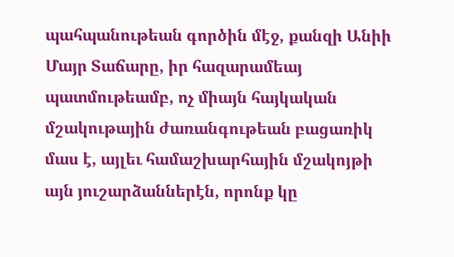պահպանութեան գործին մէջ, քանզի Անիի Մայր Տաճարը, իր հազարամեայ պատմութեամբ, ոչ միայն հայկական մշակութային ժառանգութեան բացառիկ մաս է, այլեւ համաշխարհային մշակոյթի այն յուշարձաններէն, որոնք կը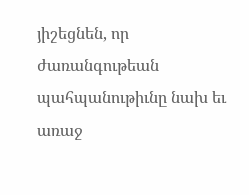յիշեցնեն, որ ժառանգութեան պահպանութիւնը նախ եւ առաջ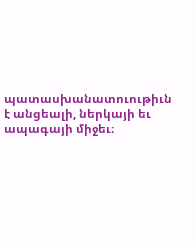պատասխանատուութիւն է անցեալի, ներկայի եւ ապագայի միջեւ։